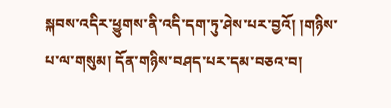སྐབས་འདིར་ཕྱུགས་ནི་འདི་དག་ཏུ་ཤེས་པར་བྱའོ། །གཉིས་པ་ལ་གསུམ། དོན་གཉིས་བཤད་པར་དམ་བཅའ་བ།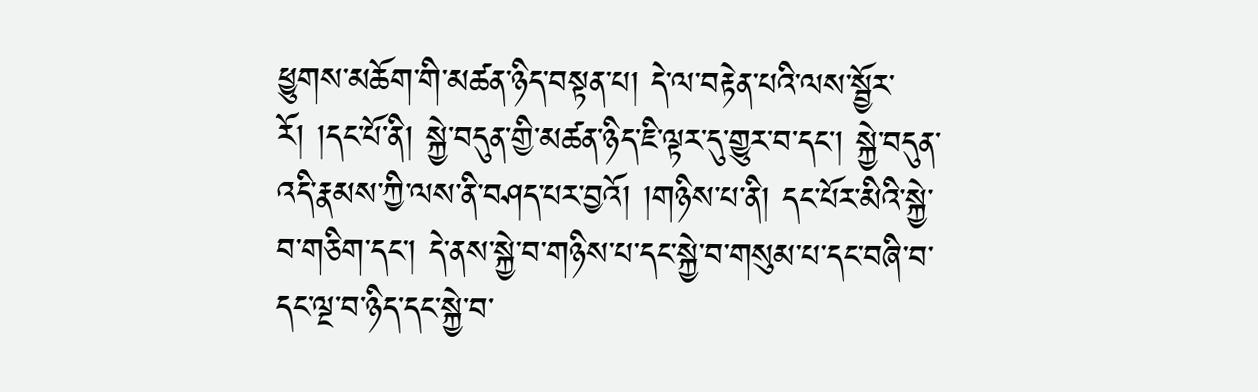ཕྱུགས་མཆོག་གི་མཚན་ཉིད་བསྟན་པ། དེ་ལ་བརྟེན་པའི་ལས་སྦྱོར་རོ། །དང་པོ་ནི། སྐྱེ་བདུན་གྱི་མཚན་ཉིད་ཇི་ལྟར་དུ་གྱུར་བ་དང་། སྐྱེ་བདུན་འདི་རྣམས་ཀྱི་ལས་ནི་བཤད་པར་བྱའོ། །གཉིས་པ་ནི། དང་པོར་མིའི་སྐྱེ་བ་གཅིག་དང་། དེ་ནས་སྐྱེ་བ་གཉིས་པ་དང་སྐྱེ་བ་གསུམ་པ་དང་བཞི་བ་དང་ལྔ་བ་ཉིད་དང་སྐྱེ་བ་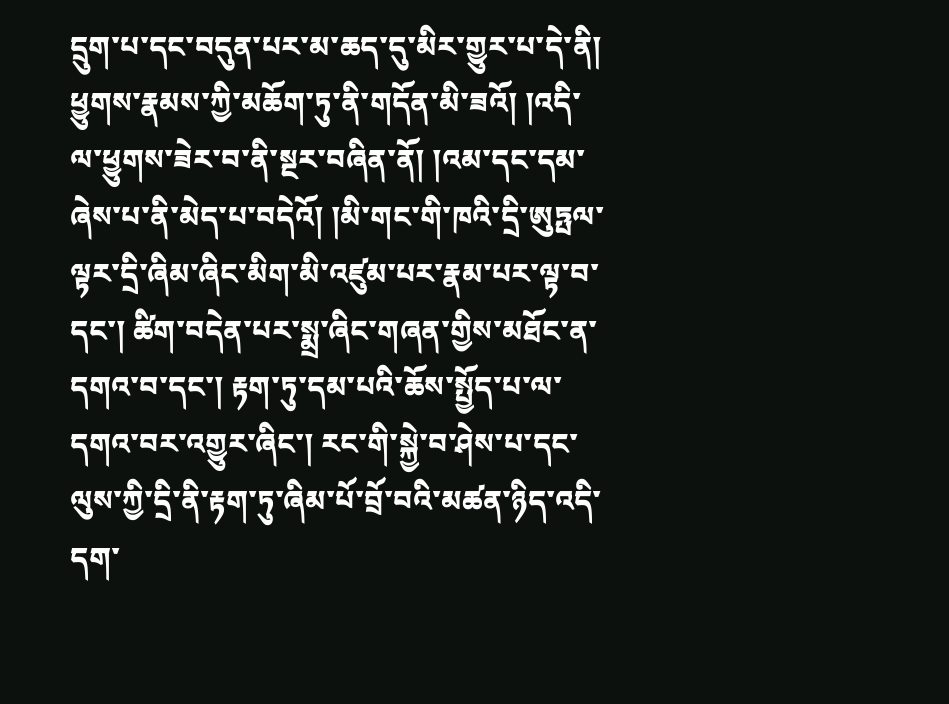དྲུག་པ་དང་བདུན་པར་མ་ཆད་དུ་མིར་གྱུར་པ་དེ་ནི། ཕྱུགས་རྣམས་ཀྱི་མཆོག་ཏུ་ནི་གདོན་མི་ཟའོ། །འདི་ལ་ཕྱུགས་ཟེར་བ་ནི་སྔར་བཞིན་ནོ། །འམ་དང་དམ་ཞེས་པ་ནི་མེད་པ་བདེའོ། །མི་གང་གི་ཁའི་དྲི་ཨུཏྤལ་ལྟར་དྲི་ཞིམ་ཞིང་མིག་མི་འཛུམ་པར་རྣམ་པར་ལྟ་བ་དང་། ཚིག་བདེན་པར་སྨྲ་ཞིང་གཞན་གྱིས་མཐོང་ན་དགའ་བ་དང་། རྟག་ཏུ་དམ་པའི་ཆོས་སྤྱོད་པ་ལ་དགའ་བར་འགྱུར་ཞིང་། རང་གི་སྐྱེ་བ་ཤེས་པ་དང་ལུས་ཀྱི་དྲི་ནི་རྟག་ཏུ་ཞིམ་པོ་བྲོ་བའི་མཚན་ཉིད་འདི་དག་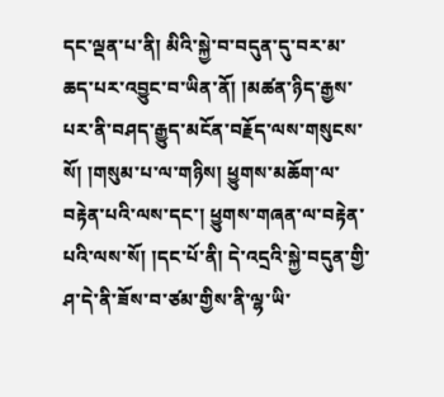དང་ལྡན་པ་ནི། མིའི་སྐྱེ་བ་བདུན་དུ་བར་མ་ཆད་པར་འབྱུང་བ་ཡིན་ནོ། །མཚན་ཉིད་རྒྱས་པར་ནི་བཤད་རྒྱུད་མངོན་བརྗོད་ལས་གསུངས་སོ། །གསུམ་པ་ལ་གཉིས། ཕྱུགས་མཆོག་ལ་བརྟེན་པའི་ལས་དང་། ཕྱུགས་གཞན་ལ་བརྟེན་པའི་ལས་སོ། །དང་པོ་ནི། དེ་འདྲའི་སྐྱེ་བདུན་གྱི་ཤ་དེ་ནི་ཟོས་བ་ཙམ་གྱིས་ནི་ལྷ་ཡི་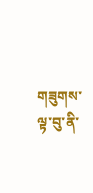གཟུགས་ལྟ་བུ་ནི་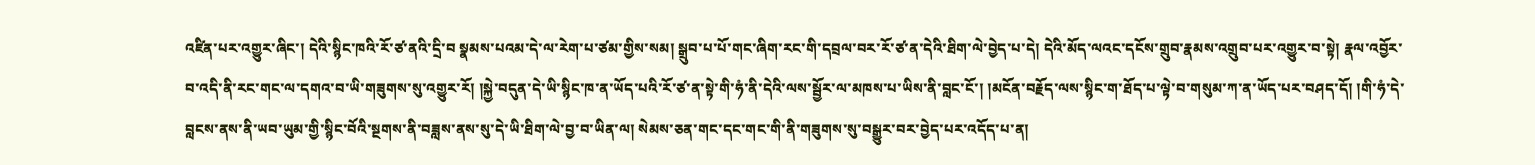འཛིན་པར་འགྱུར་ཞིང་། དེའི་སྙིང་ཁའི་རོ་ཙ་ནའི་དྲི་བ སྣམས་པའམ་དེ་ལ་རེག་པ་ཙམ་གྱིས་སམ། སྒྲུབ་པ་པོ་གང་ཞིག་རང་གི་དབྲལ་བར་རོ་ཙ་ན་དེའི་ཐིག་ལེ་བྱེད་པ་དེ། དེའི་མོད་ལའང་དངོས་གྲུབ་རྣམས་འགྲུབ་པར་འགྱུར་བ་སྟེ། རྣལ་འབྱོར་བ་འདི་ནི་རང་གང་ལ་དགའ་བ་ཡི་གཟུགས་སུ་འགྱུར་རོ། །སྐྱེ་བདུན་དེ་ཡི་སྙིང་ཁ་ན་ཡོད་པའི་རོ་ཙ་ན་སྟེ་གི་ཧཾ་ནི་དེའི་ལས་སྦྱོར་ལ་མཁས་པ་ཡིས་ནི་བླང་ངོ་། །མངོན་བརྗོད་ལས་སྙིང་ག་ཐོད་པ་ལྟེ་བ་གསུམ་ཀ་ན་ཡོད་པར་བཤད་དོ། །གི་ཧཾ་དེ་བླངས་ནས་ནི་ཡབ་ཡུམ་གྱི་སྙིང་བོའི་སྔགས་ནི་བཟླས་ནས་སུ་དེ་ཡི་ཐིག་ལེ་བྱ་བ་ཡིན་ལ། སེམས་ཅན་གང་དང་གང་གི་ནི་གཟུགས་སུ་བསྒྱུར་བར་བྱེད་པར་འདོད་པ་ན།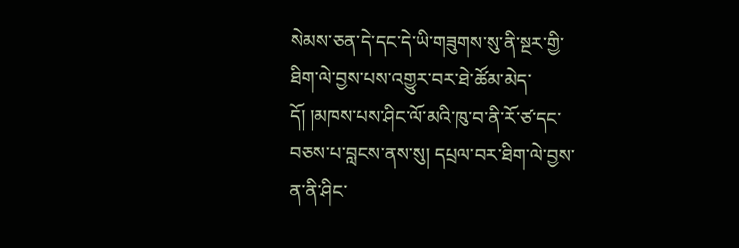སེམས་ཅན་དེ་དང་དེ་ཡི་གཟུགས་སུ་ནི་སྔར་གྱི་ཐིག་ལེ་བྱས་པས་འགྱུར་བར་ཐེ་ཚོམ་མེད་དོ། །མཁས་པས་ཤིང་ལོ་མའི་ཁུ་བ་ནི་རོ་ཙ་དང་བཅས་པ་བླངས་ནས་སུ། དཔྲལ་བར་ཐིག་ལེ་བྱས་ན་ནི་ཤིང་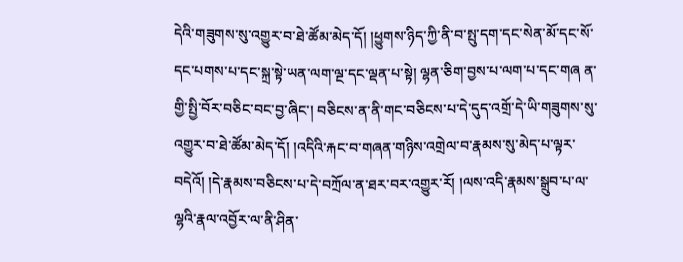དེའི་གཟུགས་སུ་འགྱུར་བ་ཐེ་ཚོམ་མེད་དོ། །ཕྱུགས་ཉིད་ཀྱི་ནི་བ་སྤུ་དག་དང་སེན་མོ་དང་སོ་དང་པགས་པ་དང་སྐྲ་སྟེ་ཡན་ལག་ལྔ་དང་ལྡན་པ་སྟེ། ལྷན་ཅིག་བྱས་པ་ལག་པ་དང་གཞ ན་གྱི་སྤྱི་བོར་བཅིང་བང་བྱ་ཞིང་། བཅིངས་ན་ནི་གང་བཅིངས་པ་དེ་དུད་འགྲོ་དེ་ཡི་གཟུགས་སུ་འགྱུར་བ་ཐེ་ཚོམ་མེད་དོ། །འདིའི་རྐང་བ་གཞན་གཉིས་འགྲེལ་བ་རྣམས་སུ་མེད་པ་ལྟར་བདེའོ། །དེ་རྣམས་བཅིངས་པ་དེ་བཀྲོལ་ན་ཐར་བར་འགྱུར་རོ། །ལས་འདི་རྣམས་སྒྲུབ་པ་ལ་ལྷའི་རྣལ་འབྱོར་ལ་ནི་ཤིན་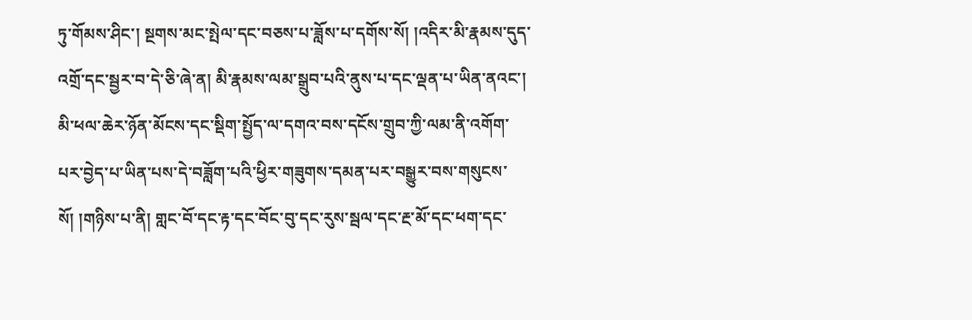ཏུ་གོམས་ཤིང་། སྔགས་མང་སྤེལ་དང་བཅས་པ་ཟློས་པ་དགོས་སོ། །འདིར་མི་རྣམས་དུད་འགྲོ་དང་སྦྱར་བ་དེ་ཅི་ཞེ་ན། མི་རྣམས་ལམ་སྒྲུབ་པའི་ནུས་པ་དང་ལྡན་པ་ཡིན་ནའང་། མི་ཕལ་ཆེར་ཉོན་མོངས་དང་སྡིག་སྤྱོད་ལ་དགའ་བས་དངོས་གྲུབ་ཀྱི་ལམ་ནི་འགོག་པར་བྱེད་པ་ཡིན་པས་དེ་བཟློག་པའི་ཕྱིར་གཟུགས་དམན་པར་བསྒྱུར་བས་གསུངས་སོ། །གཉིས་པ་ནི། གླང་བོ་དང་རྟ་དང་བོང་བུ་དང་རུས་སྦལ་དང་རྔ་མོ་དང་ཕག་དང་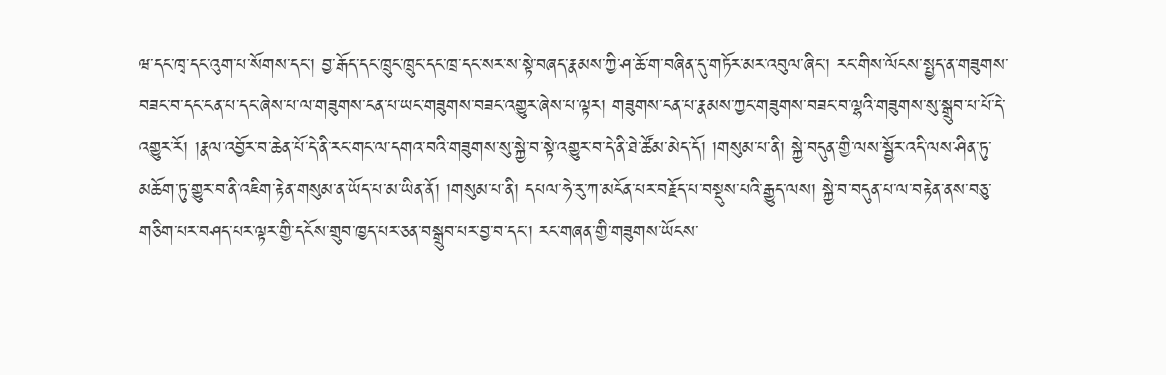ཝ་དང་ཁྭ་དང་འུག་པ་སོགས་དང་། བྱ་རྒོད་དང་ཁྲུང་ཁྲུང་དང་ཁྲ་དང་སར་ས་སྟེ་བཞད་རྣམས་ཀྱི་ཤ་ཆོ་ག་བཞིན་དུ་གཏོར་མར་འབུལ་ཞིང་། རང་གིས་ལོངས་སྤྱད་ན་གཟུགས་བཟང་བ་དང་ངན་པ་དང་ཞེས་པ་ལ་གཟུགས་ངན་པ་ཡང་གཟུགས་བཟང་འགྱུར་ཞེས་པ་ལྟར། གཟུགས་ངན་པ་རྣམས་ཀྱང་གཟུགས་བཟང་བ་ལྷའི་གཟུགས་སུ་སྒྲུབ་པ་པོ་དེ་འགྱུར་རོ། །རྣལ་འབྱོར་བ་ཆེན་པོ་དེ་ནི་རང་གང་ལ་དགའ་བའི་གཟུགས་སུ་སྐྱེ་བ་སྟེ་འགྱུར་བ་དེ་ནི་ཐེ་ཚོམ་མེད་དོ། །གསུམ་པ་ནི། སྐྱེ་བདུན་གྱི་ལས་སྦྱོར་འདི་ལས་ཤིན་ཏུ་མཆོག་ཏུ་གྱུར་བ་ནི་འཇིག་རྟེན་གསུམ་ན་ཡོད་པ་མ་ཡིན་ནོ། །གསུམ་པ་ནི། དཔལ་ཧེ་རུ་ཀ་མངོན་པར་བརྗོད་པ་བསྡུས་པའི་རྒྱུད་ལས། སྐྱེ་བ་བདུན་པ་ལ་བརྟེན་ནས་བཅུ་གཅིག་པར་བཤད་པར་ལྟར་གྱི་དངོས་གྲུབ་ཁྱད་པར་ཅན་བསྒྲུབ་པར་བྱ་བ་དང་། རང་གཞན་གྱི་གཟུགས་ཡོངས་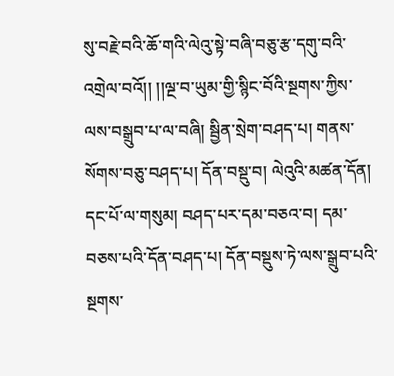སུ་བརྗེ་བའི་ཆོ་གའི་ལེའུ་སྟེ་བཞི་བཅུ་རྩ་དགུ་བའི་འགྲེལ་བའོ།། །།ལྔ་བ་ཡུམ་གྱི་སྙིང་བོའི་སྔགས་ཀྱིས་ལས་བསྒྲུབ་པ་ལ་བཞི། སྦྱིན་སྲེག་བཤད་པ། གནས་སོགས་བཅུ་བཤད་པ། དོན་བསྡུ་བ། ལེའུའི་མཚན་དོན། དང་པོ་ལ་གསུམ། བཤད་པར་དམ་བཅའ་བ། དམ་བཅས་པའི་དོན་བཤད་པ། དོན་བསྡུས་ཏེ་ལས་སྒྲུབ་པའི་སྔགས་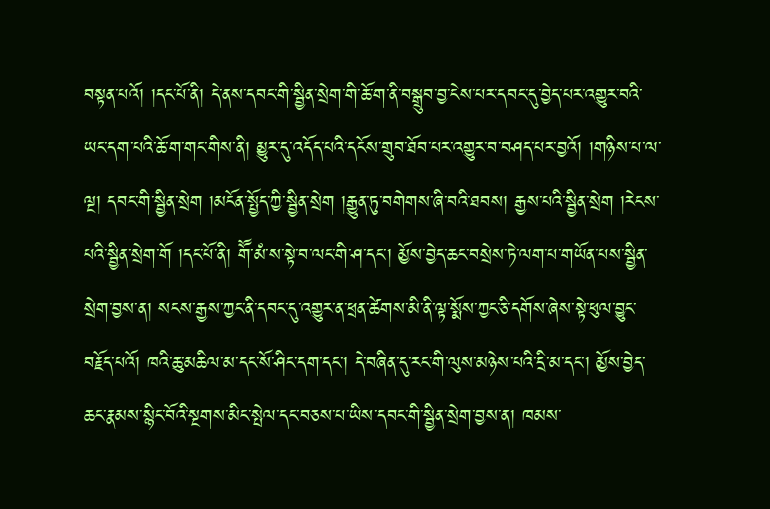བསྟན་པའོ། །དང་པོ་ནི། དེ་ནས་དབང་གི་སྦྱིན་སྲེག་གི་ཆོ་ག་ནི་བསྒྲུབ་བྱ་ངེས་པར་དབང་དུ་བྱེད་པར་འགྱུར་བའི་ཡང་དག་པའི་ཆོ་ག་གང་གིས་ནི། མྱུར་དུ་འདོད་པའི་དངོས་གྲུབ་ཐོབ་པར་འགྱུར་བ་བཤད་པར་བྱའོ། །གཉིས་པ་ལ་ལྔ། དབང་གི་སྦྱིན་སྲེག །མངོན་སྤྱོད་ཀྱི་སྦྱིན་སྲེག །རྒྱུན་ཏུ་བགེགས་ཞི་བའི་ཐབས། རྒྱས་པའི་སྦྱིན་སྲེག །རེངས་པའི་སྦྱིན་སྲེག་གོ །དང་པོ་ནི། གཽ་མཾ་ས་སྟེ་བ་ལང་གི་ཤ་དང་། མྱོས་བྱེད་ཆང་བསྲེས་ཏེ་ལག་པ་གཡོན་པས་སྦྱིན་སྲེག་བྱས་ན། སངས་རྒྱས་ཀྱང་ནི་དབང་དུ་འགྱུར་ན་ཕྲན་ཚེགས་མི་ནི་ལྟ་སྨོས་ཀྱང་ཅི་དགོས་ཞེས་སྟེ་ཕུལ་བྱུང་བརྗོད་པའོ། ཁའི་ཆུ་མཆིལ་མ་དང་སོ་ཤིང་དག་དང་། དེ་བཞིན་དུ་རང་གི་ལུས་མཉེས་པའི་དྲི་མ་དང་། མྱོས་བྱེད་ཆང་རྣམས་སྙིང་བོའི་སྔགས་མིང་སྤེལ་དང་བཅས་པ་ཡིས་དབང་གི་སྦྱིན་སྲེག་བྱས་ན། ཁམས་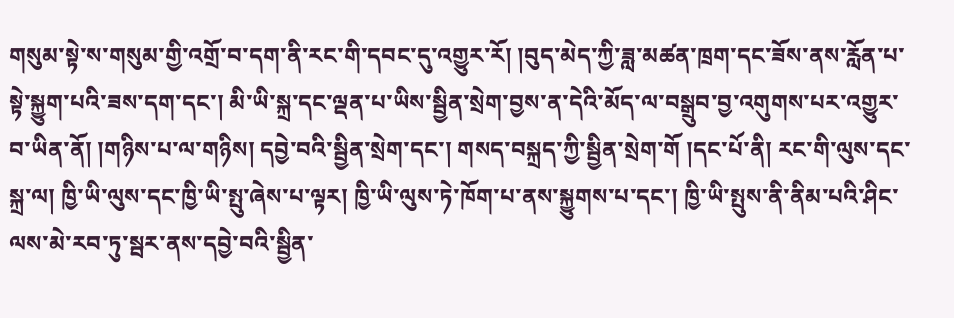གསུམ་སྟེ་ས་གསུམ་གྱི་འགྲོ་བ་དག་ནི་རང་གི་དབང་དུ་འགྱུར་རོ། །བུད་མེད་ཀྱི་ཟླ་མཚན་ཁྲག་དང་ཟོས་ནས་རློན་པ་སྟེ་སྐྱུག་པའི་ཟས་དག་དང་། མི་ཡི་སྐྲ་དང་ལྡན་པ་ཡིས་སྦྱིན་སྲེག་བྱས་ན་དེའི་མོད་ལ་བསྒྲུབ་བྱ་འགུགས་པར་འགྱུར་བ་ཡིན་ནོ། །གཉིས་པ་ལ་གཉིས། དབྱེ་བའི་སྦྱིན་སྲེག་དང་། གསད་བསྐྲད་ཀྱི་སྦྱིན་སྲེག་གོ །དང་པོ་ནི། རང་གི་ལུས་དང་སྐྲ་ལ། ཁྱི་ཡི་ལུས་དང་ཁྱི་ཡི་སྤུ་ཞེས་པ་ལྟར། ཁྱི་ཡི་ལུས་ཏེ་ཁོག་པ་ནས་སྐྱུགས་པ་དང་། ཁྱི་ཡི་སྤུས་ནི་ནིམ་པའི་ཤིང་ལས་མེ་རབ་ཏུ་སྦར་ནས་དབྱེ་བའི་སྦྱིན་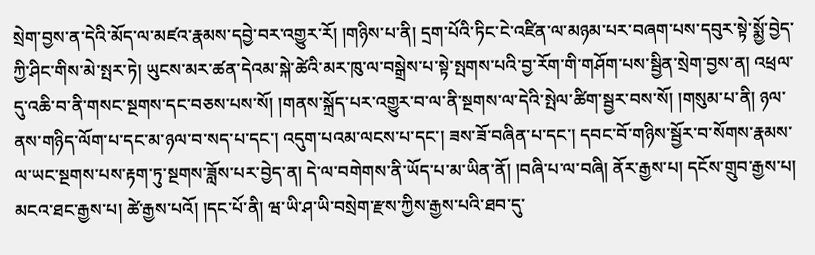སྲེག་བྱས་ན་དེའི་མོད་ལ་མཛའ་རྣམས་དབྱེ་བར་འགྱུར་རོ། །གཉིས་པ་ནི། དྲག་པོའི་ཏིང་ངེ་འཛིན་ལ་མཉམ་པར་བཞག་པས་དབུར་སྟེ་སྨྱོ་བྱེད་ཀྱི་ཤིང་གིས་མེ་སྤར་ཏེ། ཡུངས་མར་ཚན་དེའམ་སྐེ་ཚེའི་མར་ཁུ་ལ་བསྒྲེས་པ་སྟེ་སྤགས་པའི་བྱ་རོག་གི་གཤོག་པས་སྦྱིན་སྲེག་བྱས་ན། འཕྲལ་དུ་འཆི་བ་ནི་གསང་སྔགས་དང་བཅས་པས་སོ། །གནས་སྐྲོད་པར་འགྱུར་བ་ལ་ནི་སྔགས་ལ་དེའི་སྤེལ་ཚིག་སྦྱར་བས་སོ། །གསུམ་པ་ནི། ཉལ་ནས་གཉིད་ལོག་པ་དང་མ་ཉལ་བ་སད་པ་དང་། འདུག་པའམ་ལངས་པ་དང་། ཟས་ཟོ་བཞིན་པ་དང་། དབང་བོ་གཉིས་སྦྱོར་བ་སོགས་རྣམས་ལ་ཡང་སྔགས་པས་རྟག་ཏུ་སྔགས་ཟློས་པར་བྱེད་ན། དེ་ལ་བགེགས་ནི་ཡོད་པ་མ་ཡིན་ནོ། །བཞི་པ་ལ་བཞི། ནོར་རྒྱས་པ། དངོས་གྲུབ་རྒྱས་པ། མངའ་ཐང་རྒྱས་པ། ཚེ་རྒྱས་པའོ། །དང་པོ་ནི། ཝ་ཡི་ཤ་ཡི་བསྲེག་རྫས་ཀྱིས་རྒྱས་པའི་ཐབ་དུ་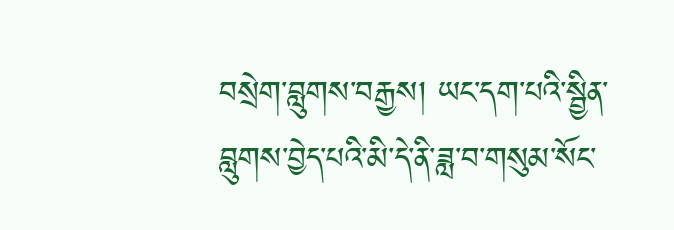བསྲེག་བླུགས་བརྒྱས། ཡང་དག་པའི་སྦྱིན་བླུགས་བྱེད་པའི་མི་དེ་ནི་ཟླ་བ་གསུམ་སོང་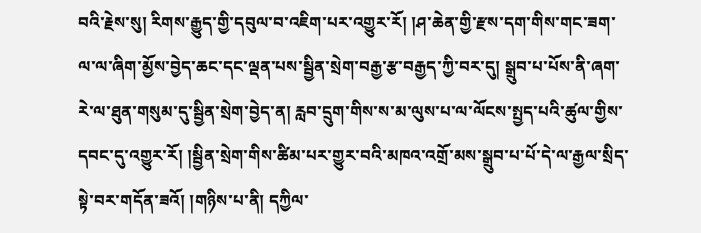བའི་རྗེས་སུ། རིགས་རྒྱུད་གྱི་དབུལ་བ་འཇིག་པར་འགྱུར་རོ། །ཤ་ཆེན་གྱི་རྫས་དག་གིས་གང་ཟག་ལ་ལ་ཞིག་མྱོས་བྱེད་ཆང་དང་ལྡན་པས་སྦྱིན་སྲེག་བརྒྱ་རྩ་བརྒྱད་ཀྱི་བར་དུ། སྒྲུབ་པ་པོས་ནི་ཞག་རེ་ལ་ཐུན་གསུམ་དུ་སྦྱིན་སྲེག་བྱེད་ན། རླབ་དྲུག་གིས་ས་མ་ལུས་པ་ལ་ལོངས་སྤྱད་པའི་ཚུལ་གྱིས་དབང་དུ་འགྱུར་རོ། །སྦྱིན་སྲེག་གིས་ཚིམ་པར་གྱུར་བའི་མཁའ་འགྲོ་མས་སྒྲུབ་པ་པོ་དེ་ལ་རྒྱལ་སྲིད་སྟེ་བར་གདོན་ཟའོ། །གཉིས་པ་ནི། དཀྱིལ་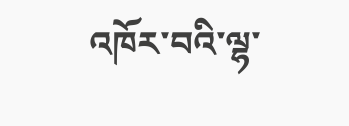འཁོར་བའི་ལྷ་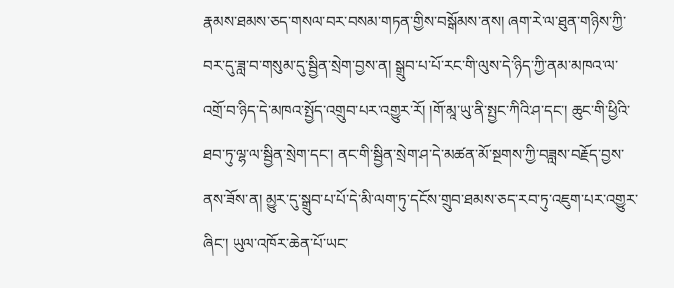རྣམས་ཐམས་ཅད་གསལ་བར་བསམ་གཏན་གྱིས་བསྒོམས་ནས། ཞག་རེ་ལ་ཐུན་གཉིས་ཀྱི་བར་དུ་ཟླ་བ་གསུམ་དུ་སྦྱིན་སྲེག་བྱས་ན། སྒྲུབ་པ་པོ་རང་གི་ལུས་དེ་ཉིད་ཀྱི་ནམ་མཁའ་ལ་འགྲོ་བ་ཉིད་དེ་མཁའ་སྤྱོད་འགྲུབ་པར་འགྱུར་རོ། །གོ་མཱ་ཡུ་ནི་སྤྱང་ཀིའི་ཤ་དང་། ཆུང་གི་ཕྱིའི་ཐབ་ཏུ་ལྷ་ལ་སྦྱིན་སྲེག་དང་། ནང་གི་སྦྱིན་སྲེག་ཤ་དེ་མཚན་མོ་སྔགས་ཀྱི་བཟླས་བརྗོད་བྱས་ནས་ཟོས་ན། མྱུར་དུ་སྒྲུབ་པ་པོ་དེ་མི་ལག་ཏུ་དངོས་གྲུབ་ཐམས་ཅད་རབ་ཏུ་འཇུག་པར་འགྱུར་ཞིང་། ཡུལ་འཁོར་ཆེན་པོ་ཡང་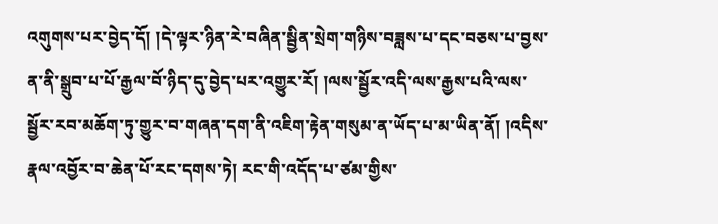འགུགས་པར་བྱེད་དོ། །དེ་ལྟར་ཉིན་རེ་བཞིན་སྦྱིན་སྲེག་གཉིས་བཟླས་པ་དང་བཅས་པ་བྱས་ན་ནི་སྒྲུབ་པ་པོ་རྒྱལ་བོ་ཉིད་དུ་བྱེད་པར་འགྱུར་རོ། །ལས་སྦྱོར་འདི་ལས་རྒྱས་པའི་ལས་སྦྱོར་རབ་མཆོག་ཏུ་གྱུར་བ་གཞན་དག་ནི་འཇིག་རྟེན་གསུམ་ན་ཡོད་པ་མ་ཡིན་ནོ། །འདིས་རྣལ་འབྱོར་བ་ཆེན་པོ་རང་དགས་ཏེ། རང་གི་འདོད་པ་ཙམ་གྱིས་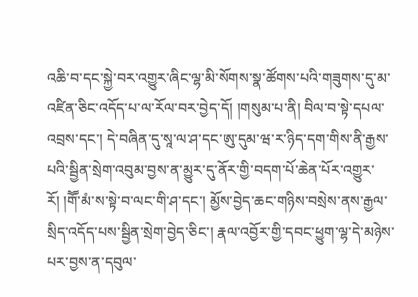འཆི་བ་དང་སྐྱེ་བར་འགྱུར་ཞིང་ལྷ་མི་སོགས་སྣ་ཚོགས་པའི་གཟུགས་དུ་མ་འཛིན་ཅིང་འདོད་པ་ལ་རོལ་བར་བྱེད་དོ། །གསུམ་པ་ནི། བིལ་བ་སྟེ་དཔལ་འབྲས་དང་། དེ་བཞིན་དུ་སཱ་ལ་ཤ་དང་ཨུ་དུམ་ཝ་ར་ཉིད་དག་གིས་ནི་རྒྱས་པའི་སྦྱིན་སྲེག་འབུམ་བྱས་ན་མྱུར་དུ་ནོར་གྱི་བདག་པོ་ཆེན་པོར་འགྱུར་རོ། །གཽ་མཾ་ས་སྟེ་བ་ལང་གི་ཤ་དང་། མྱོས་བྱེད་ཆང་གཉིས་བསྲེས་ནས་རྒྱལ་སྲིད་འདོད་པས་སྦྱིན་སྲེག་བྱེད་ཅིང་། རྣལ་འབྱོར་གྱི་དབང་ཕྱུག་ལྷ་དེ་མཉེས་པར་བྱས་ན་དབུལ་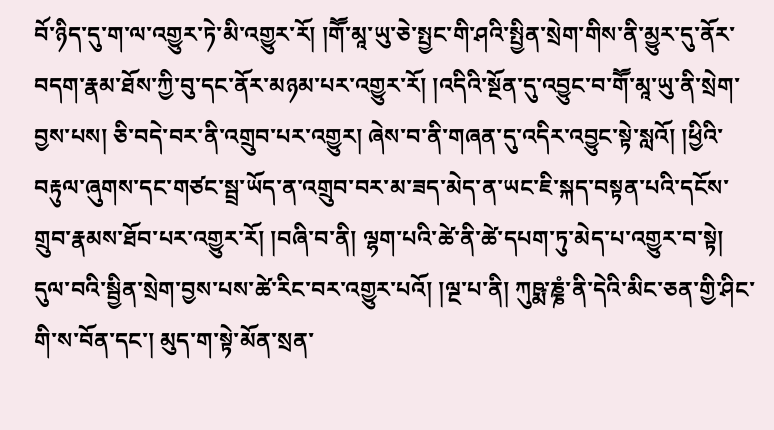བོ་ཉིད་དུ་ག་ལ་འགྱུར་ཏེ་མི་འགྱུར་རོ། །གཽ་མཱ་ཡུ་ཅེ་སྤྱང་གི་ཤའི་སྤྱིན་སྲེག་གིས་ནི་མྱུར་དུ་ནོར་བདག་རྣམ་ཐོས་ཀྱི་བུ་དང་ནོར་མཉམ་པར་འགྱུར་རོ། །འདིའི་སྔོན་དུ་འབྱུང་བ་གཽ་མཱ་ཡུ་ནི་སྲེག་བྱས་པས། ཅི་བདེ་བར་ནི་འགྲུབ་པར་འགྱུར། ཞེས་བ་ནི་གཞན་དུ་འདིར་འབྱུང་སྟེ་སླའོ། །ཕྱིའི་བརྟུལ་ཞུགས་དང་གཙང་སྦྲ་ཡོད་ན་འགྲུབ་བར་མ་ཟད་མེད་ན་ཡང་ཇི་སྐད་བསྟན་པའི་དངོས་གྲུབ་རྣམས་ཐོབ་པར་འགྱུར་རོ། །བཞི་བ་ནི། ལྷག་པའི་ཚེ་ནི་ཚེ་དཔག་ཏུ་མེད་པ་འགྱུར་བ་སྟེ། དུལ་བའི་སྦྱིན་སྲེག་བྱས་པས་ཚེ་རིང་བར་འགྱུར་པའོ། །ལྔ་པ་ནི། ཀུཥྨ་ཎྞཾ་ནི་དེའི་མིང་ཅན་གྱི་ཤིང་གི་ས་བོན་དང་། མུད་ག་སྟེ་མོན་སྲན་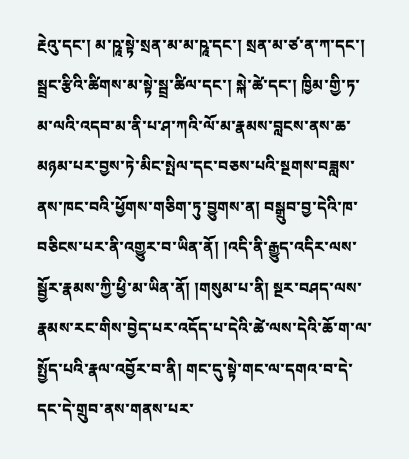རྔེའུ་དང་། མ་ཥཱ་སྟེ་སྲན་མ་མ་ཥཱ་དང་། སྲན་མ་ཙ་ན་ཀ་དང་། སྦྲང་རྩིའི་ཚིགས་མ་སྟེ་སྦྲ་ཚིལ་དང་། སྐེ་ཚེ་དང་། ཁྱིམ་གྱི་ཏ་མ་ལའི་འདབ་མ་ནི་པ་ཤ་ཀའི་ལོ་མ་རྣམས་བླངས་ནས་ཆ་མཉམ་པར་བྱས་ཏེ་མིང་སྤེལ་དང་བཅས་པའི་སྔགས་བཟླས་ནས་ཁང་བའི་ཕྱོགས་གཅིག་ཏུ་བྱུགས་ན། བསྒྲུབ་བྱ་དེའི་ཁ་བཅིངས་པར་ནི་འགྱུར་བ་ཡིན་ནོ། །འདི་ནི་རྒྱུད་འདིར་ལས་སྦྱོར་རྣམས་ཀྱི་ཕྱི་མ་ཡིན་ནོ། །གསུམ་པ་ནི། སྔར་བཤད་ལས་རྣམས་རང་གིས་བྱེད་པར་འདོད་པ་དེའི་ཚེ་ལས་དེའི་ཆོ་ག་ལ་སྤྱོད་པའི་རྣལ་འབྱོར་བ་ནི། གང་དུ་སྟེ་གང་ལ་དགའ་བ་དེ་དང་དེ་གྲུབ་ནས་གནས་པར་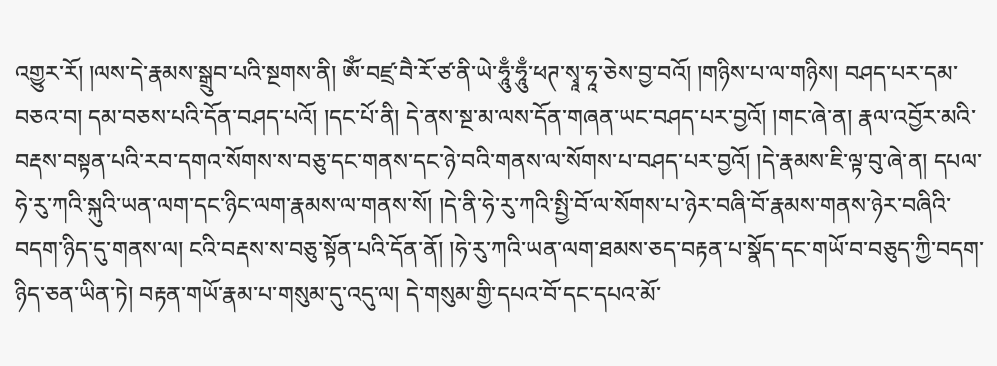འགྱུར་རོ། །ལས་དེ་རྣམས་སྒྲུབ་པའི་སྔགས་ནི། ༀ་བཛྲ་བཻ་རོ་ཙ་ནི་ཡེ་ཧཱུྃ་ཧཱུྃ་ཕཊ་སྭཱ་ཧཱ་ཅེས་བྱ་བའོ། །གཉིས་པ་ལ་གཉིས། བཤད་པར་དམ་བཅའ་བ། དམ་བཅས་པའི་དོན་བཤད་པའོ། །དང་པོ་ནི། དེ་ནས་སྔ་མ་ལས་དོན་གཞན་ཡང་བཤད་པར་བྱའོ། །གང་ཞེ་ན། རྣལ་འབྱོར་མའི་བརྡས་བསྟན་པའི་རབ་དགའ་སོགས་ས་བཅུ་དང་གནས་དང་ཉེ་བའི་གནས་ལ་སོགས་པ་བཤད་པར་བྱའོ། །དེ་རྣམས་ཇི་ལྟ་བུ་ཞེ་ན། དཔལ་ཧེ་རུ་ཀའི་སྐུའི་ཡན་ལག་དང་ཉིང་ལག་རྣམས་ལ་གནས་སོ། །དེ་ནི་ཧེ་རུ་ཀའི་སྤྱི་བོ་ལ་སོགས་པ་ཉེར་བཞི་བོ་རྣམས་གནས་ཉེར་བཞིའི་བདག་ཉིད་དུ་གནས་ལ། ངའི་བརྡས་ས་བཅུ་སྟོན་པའི་དོན་ནོ། །ཧེ་རུ་ཀའི་ཡན་ལག་ཐམས་ཅད་བརྟན་པ་སྣོད་དང་གཡོ་བ་བཅུད་ཀྱི་བདག་ཉིད་ཅན་ཡིན་ཏེ། བརྟན་གཡོ་རྣམ་པ་གསུམ་དུ་འདུ་ལ། དེ་གསུམ་གྱི་དཔའ་བོ་དང་དཔའ་མོ་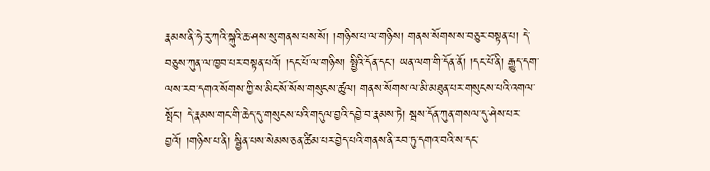རྣམས་ནི་ཧེ་རུ་ཀའི་སྐུའི་ཆ་ཤས་སུ་གནས་པས་སོ། །གཉིས་པ་ལ་གཉིས། གནས་སོགས་ས་བཅུར་བསྟན་པ། དེ་བཅུས་ཀུན་ལ་ཁྱབ་པར་བསྟན་པའོ། །དང་པོ་ལ་གཉིས། སྤྱིའི་དོན་དང་། ཡན་ལག་གི་དོན་ནོ། །དང་པོ་ནི། རྒྱུད་དག་ལས་རབ་དགའ་སོགས་ཀྱི་ས་མིང་སོ་སོས་གསུངས་ཚུལ། གནས་སོགས་ལ་མི་མཐུན་པར་གསུངས་པའི་འགལ་སྤོང་། དེ་རྣམས་གང་གི་ཆེད་དུ་གསུངས་པའི་གདུལ་བྱའི་དབྱེ་བ་རྣམས་ཏེ། སྦས་དོན་ཀུན་གསལ་དུ་ཤེས་པར་བྱའོ། །གཉིས་པ་ནི། སྦྱིན་པས་སེམས་ཅན་ཚིམ་པར་བྱེད་པའི་གནས་ནི་རབ་ཏུ་དགའ་བའི་ས་དང་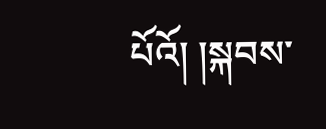པོའོ། །སྐབས་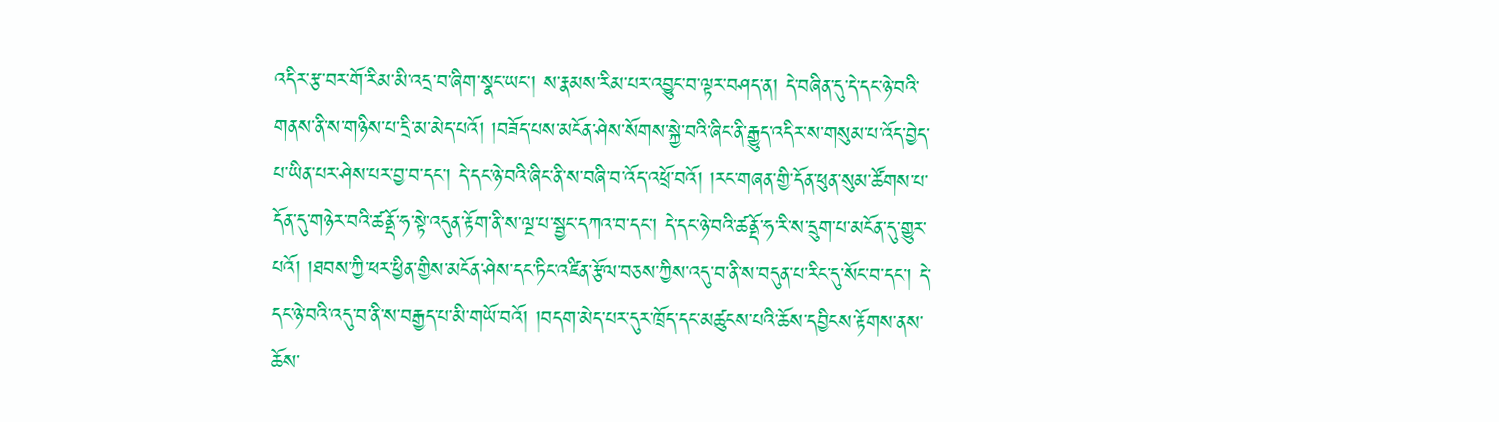འདིར་རྩ་བར་གོ་རིམ་མི་འདྲ་བ་ཞིག་སྣང་ཡང་། ས་རྣམས་རིམ་པར་འབྱུང་བ་ལྟར་བཤད་ན། དེ་བཞིན་དུ་དེ་དང་ཉེ་བའི་གནས་ནི་ས་གཉིས་པ་དྲི་མ་མེད་པའོ། །བཟོད་པས་མངོན་ཤེས་སོགས་སྐྱེ་བའི་ཞིང་ནི་རྒྱུད་འདིར་ས་གསུམ་པ་འོད་བྱེད་པ་ཡིན་པར་ཤེས་པར་བྱ་བ་དང་། དེ་དང་ཉེ་བའི་ཞིང་ནི་ས་བཞི་བ་འོད་འཕྲོ་བའོ། །རང་གཞན་གྱི་དོན་ཕུན་སུམ་ཚོགས་པ་དོན་དུ་གཉེར་བའི་ཚནྡོ་ཧ་སྟེ་འདུན་རྟོག་ནི་ས་ལྔ་པ་སྦྱང་དཀའ་བ་དང་། དེ་དང་ཉེ་བའི་ཚནྡོ་ཧ་རི་ས་དྲུག་པ་མངོན་དུ་གྱུར་པའོ། །ཐབས་ཀྱི་ཕར་ཕྱིན་གྱིས་མངོན་ཤེས་དང་ཏིང་འཛིན་རྩོལ་བཅས་ཀྱིས་འདུ་བ་ནི་ས་བདུན་པ་རིང་དུ་སོང་བ་དང་། དེ་དང་ཉེ་བའི་འདུ་བ་ནི་ས་བརྒྱད་པ་མི་གཡོ་བའོ། །བདག་མེད་པར་དུར་ཁྲོད་དང་མཚུངས་པའི་ཆོས་དབྱིངས་རྟོགས་ནས་ཆོས་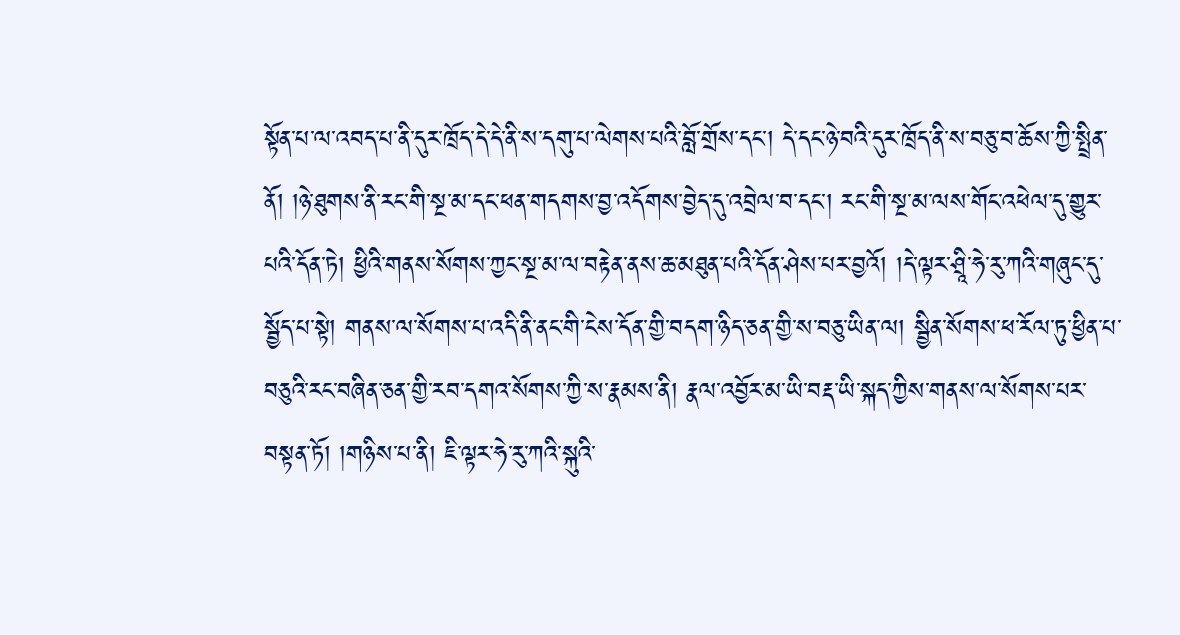སྟོན་པ་ལ་འབད་པ་ནི་དུར་ཁྲོད་དེ་དེ་ནི་ས་དགུ་པ་ལེགས་པའི་བློ་གྲོས་དང་། དེ་དང་ཉེ་བའི་དུར་ཁྲོད་ནི་ས་བཅུ་བ་ཆོས་ཀྱི་སྤྲིན་ནོ། །ཉེ་ཐུགས་ནི་རང་གི་སྔ་མ་དང་ཕན་གདགས་བྱ་འདོགས་བྱེད་དུ་འབྲེལ་བ་དང་། རང་གི་སྔ་མ་ལས་གོང་འཕེལ་དུ་གྱུར་པའི་དོན་ཏེ། ཕྱིའི་གནས་སོགས་ཀྱང་སྔ་མ་ལ་བརྟེན་ནས་ཆ་མཐུན་པའི་དོན་ཤེས་པར་བྱའོ། །དེ་ལྟར་ཤྲཱི་ཧེ་རུ་ཀའི་གཞུང་དུ་སྦྱོད་པ་སྟེ། གནས་ལ་སོགས་པ་འདི་ནི་ནང་གི་ངེས་དོན་གྱི་བདག་ཉིད་ཅན་གྱི་ས་བཅུ་ཡིན་ལ། སྦྱིན་སོགས་ཕ་རོལ་ཏུ་ཕྱིན་པ་བཅུའི་རང་བཞིན་ཅན་གྱི་རབ་དགའ་སོགས་ཀྱི་ས་རྣམས་ནི། རྣལ་འབྱོར་མ་ཡི་བརྡ་ཡི་སྐད་ཀྱིས་གནས་ལ་སོགས་པར་བསྟན་ཏོ། །གཉིས་པ་ནི། ཇི་ལྟར་ཧེ་རུ་ཀའི་སྐུའི་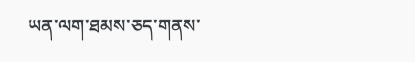ཡན་ལག་ཐམས་ཅད་གནས་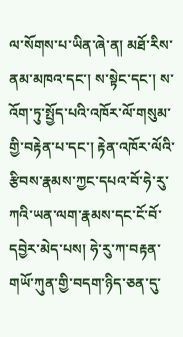ལ་སོགས་པ་ཡིན་ཞེ་ན། མཐོ་རིས་ནམ་མཁའ་དང་། ས་སྟེང་དང་། ས་འོག་ཏུ་སྤྱོད་པའི་འཁོར་ལོ་གསུམ་གྱི་བརྟེན་པ་དང་། རྟེན་འཁོར་ལོའི་རྩིབས་རྣམས་ཀྱང་དཔའ་བོ་ཧེ་རུ་ཀའི་ཡན་ལག་རྣམས་དང་ངོ་བོ་དབྱེར་མེད་པས། ཧེ་རུ་ཀ་བརྟན་གཡོ་ཀུན་གྱི་བདག་ཉིད་ཅན་དུ་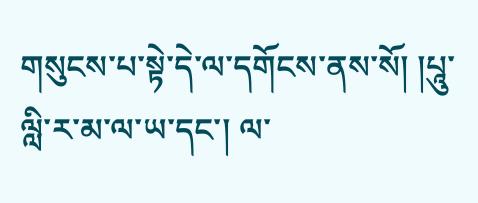གསུངས་པ་སྟེ་དེ་ལ་དགོངས་ནས་སོ། །པཱུ་ལླི་ར་མ་ལ་ཡ་དང་། ལ་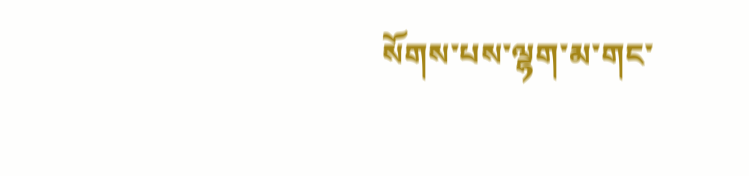སོགས་པས་ལྷག་མ་གང་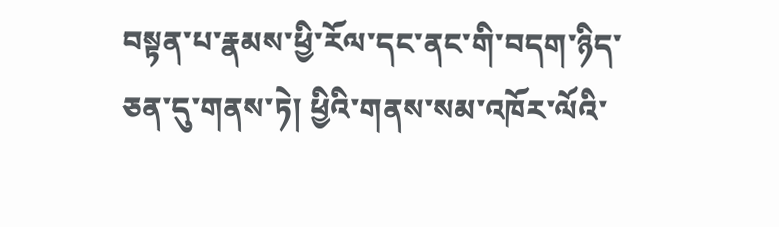བསྟན་པ་རྣམས་ཕྱི་རོལ་དང་ནང་གི་བདག་ཉིད་ཅན་དུ་གནས་ཏེ། ཕྱིའི་གནས་སམ་འཁོར་ལོའི་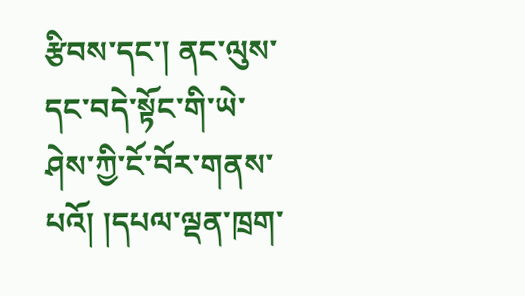རྩིབས་དང་། ནང་ལུས་དང་བདེ་སྟོང་གི་ཡེ་ཤེས་ཀྱི་ངོ་བོར་གནས་པའོ། །དཔལ་ལྡན་ཁྲག་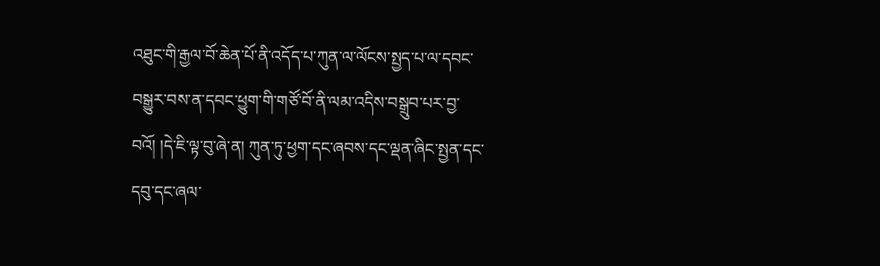འཐུང་གི་རྒྱལ་བོ་ཆེན་པོ་ནི་འདོད་པ་ཀུན་ལ་ལོངས་སྤྱད་པ་ལ་དབང་བསྒྱུར་བས་ན་དབང་ཕྱུག་གི་གཙོ་བོ་ནི་ལམ་འདིས་བསྒྲུབ་པར་བྱ་བའོ། །དེ་ཇི་ལྟ་བུ་ཞེ་ན། ཀུན་ཏུ་ཕྱག་དང་ཞབས་དང་ལྡན་ཞིང་སྤྱན་དང་དབུ་དང་ཞལ་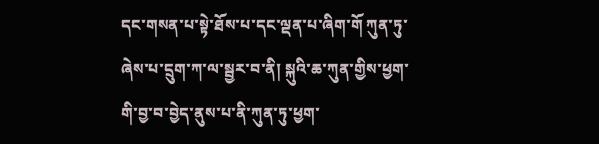དང་གསན་པ་སྟེ་ཐོས་པ་དང་ལྡན་པ་ཞིག་གོ ཀུན་ཏུ་ཞེས་པ་དྲུག་ཀ་ལ་སྦྱར་བ་ནི། སྐུའི་ཆ་ཀུན་གྱིས་ཕྱག་གི་བྱ་བ་བྱེད་ནུས་པ་ནི་ཀུན་ཏུ་ཕྱག་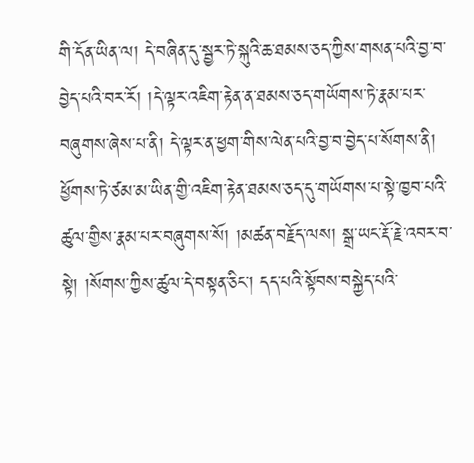གི་དོན་ཡིན་ལ། དེ་བཞིན་དུ་སྦྱར་ཏེ་སྐུའི་ཆ་ཐམས་ཅད་ཀྱིས་གསན་པའི་བྱ་བ་བྱེད་པའི་བར་རོ། །དེ་ལྟར་འཇིག་རྟེན་ན་ཐམས་ཅད་གཡོགས་ཏེ་རྣམ་པར་བཞུགས་ཞེས་པ་ནི། དེ་ལྟར་ན་ཕྱག་གིས་ལེན་པའི་བྱ་བ་བྱེད་པ་སོགས་ནི། ཕྱོགས་ཏེ་ཙམ་མ་ཡིན་གྱི་འཇིག་རྟེན་ཐམས་ཅད་དུ་གཡོགས་པ་སྟེ་ཁྱབ་པའི་ཚུལ་གྱིས་རྣམ་པར་བཞུགས་སོ། །མཚན་བརྗོད་ལས། སྒྲ་ཡང་རྡོ་རྗེ་འབར་བ་སྟེ། །སོགས་ཀྱིས་ཚུལ་དེ་བསྟན་ཅིང་། དད་པའི་སྟོབས་བསྐྱེད་པའི་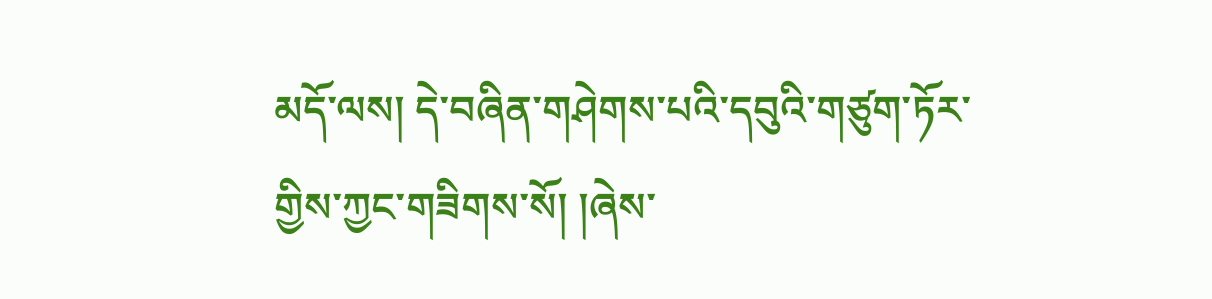མདོ་ལས། དེ་བཞིན་གཤེགས་པའི་དབུའི་གཙུག་ཏོར་གྱིས་ཀྱང་གཟིགས་སོ། །ཞེས་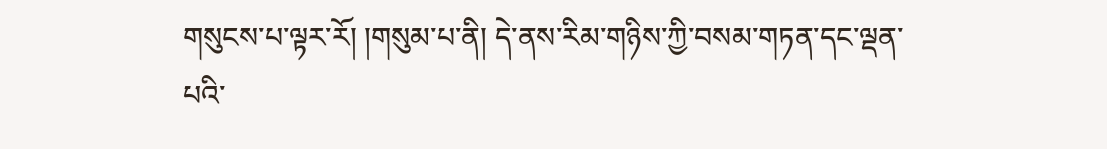གསུངས་པ་ལྟར་རོ། །གསུམ་པ་ནི། དེ་ནས་རིམ་གཉིས་ཀྱི་བསམ་གཏན་དང་ལྡན་པའི་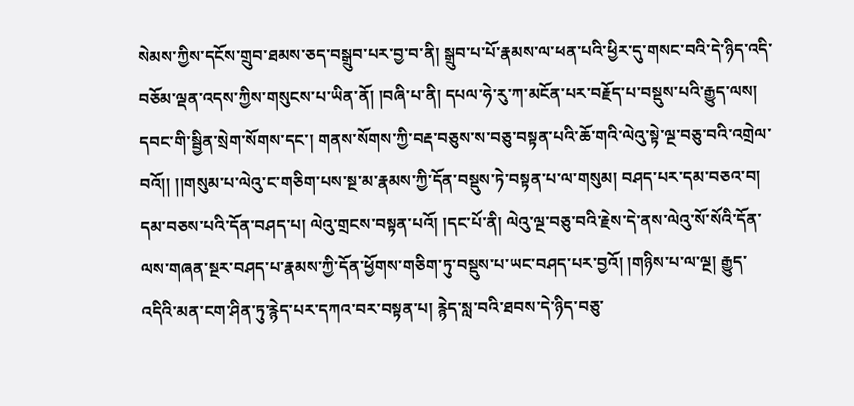སེམས་ཀྱིས་དངོས་གྲུབ་ཐམས་ཅད་བསྒྲུབ་པར་བྱ་བ་ནི། སྒྲུབ་པ་པོ་རྣམས་ལ་ཕན་པའི་ཕྱིར་དུ་གསང་བའི་དེ་ཉིད་འདི་བཅོམ་ལྡན་འདས་ཀྱིས་གསུངས་པ་ཡིན་ནོ། །བཞི་པ་ནི། དཔལ་ཧེ་རུ་ཀ་མངོན་པར་བརྗོད་པ་བསྡུས་པའི་རྒྱུད་ལས། དབང་གི་སྦྱིན་སྲེག་སོགས་དང་། གནས་སོགས་ཀྱི་བརྡ་བཅུས་ས་བཅུ་བསྟན་པའི་ཆོ་གའི་ལེའུ་སྟེ་ལྔ་བཅུ་བའི་འགྲེལ་བའོ།། །།གསུམ་པ་ལེའུ་ང་གཅིག་པས་སྔ་མ་རྣམས་ཀྱི་དོན་བསྡུས་ཏེ་བསྟན་པ་ལ་གསུམ། བཤད་པར་དམ་བཅའ་བ། དམ་བཅས་པའི་དོན་བཤད་པ། ལེའུ་གྲངས་བསྟན་པའོ། །དང་པོ་ནི། ལེའུ་ལྔ་བཅུ་བའི་རྗེས་དེ་ནས་ལེའུ་སོ་སོའི་དོན་ལས་གཞན་སྔར་བཤད་པ་རྣམས་ཀྱི་དོན་ཕྱོགས་གཅིག་ཏུ་བསྡུས་པ་ཡང་བཤད་པར་བྱའོ། །གཉིས་པ་ལ་ལྔ། རྒྱུད་འདིའི་མན་ངག་ཤིན་ཏུ་རྙེད་པར་དཀའ་བར་བསྟན་པ། རྙེད་སླ་བའི་ཐབས་དེ་ཉིད་བཅུ་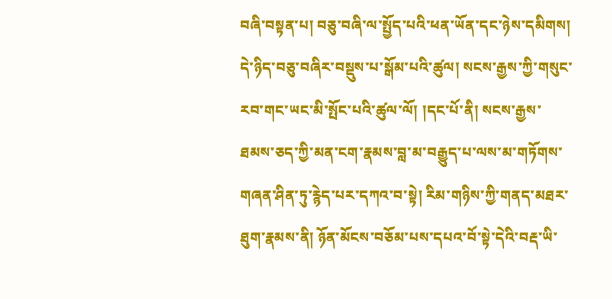བཞི་བསྟན་པ། བཅུ་བཞི་ལ་སྤྱོད་པའི་ཕན་ཡོན་དང་ཉེས་དམིགས། དེ་ཉིད་བཅུ་བཞིར་བསྡུས་པ་སྒོམ་པའི་ཚུལ། སངས་རྒྱས་ཀྱི་གསུང་རབ་གང་ཡང་མི་སྤོང་པའི་ཚུལ་ལོ། །དང་པོ་ནི། སངས་རྒྱས་ཐམས་ཅད་ཀྱི་མན་ངག་རྣམས་བླ་མ་བརྒྱུད་པ་ལས་མ་གཏོགས་གཞན་ཤིན་ཏུ་རྙེད་པར་དཀའ་བ་སྟེ། རིམ་གཉིས་ཀྱི་གནད་མཐར་ཐུག་རྣམས་ནི། ཉོན་མོངས་བཅོམ་པས་དཔའ་བོ་སྟེ་དེའི་བརྡ་ཡི་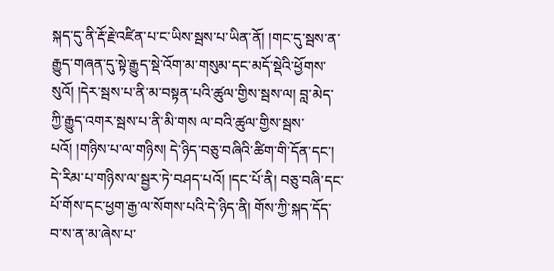སྐད་དུ་ནི་རྡོ་རྗེ་འཛིན་པ་ང་ཡིས་སྦས་པ་ཡིན་ནོ། །གང་དུ་སྦས་ན་རྒྱུད་གཞན་དུ་སྟེ་རྒྱུད་སྡེ་འོག་མ་གསུམ་དང་མདོ་སྡེའི་ཕྱོགས་སུའོ། །དེར་སྦས་པ་ནི་མ་བསྟན་པའི་ཚུལ་གྱིས་སྦས་ལ། བླ་མེད་ཀྱི་རྒྱུད་འགར་སྦས་པ་ནི་མི་གས ལ་བའི་ཚུལ་གྱིས་སྦས་པའོ། །གཉིས་པ་ལ་གཉིས། དེ་ཉིད་བཅུ་བཞིའི་ཚིག་གི་དོན་དང་། དེ་རིམ་པ་གཉིས་ལ་སྦྱར་ཏེ་བཤད་པའོ། །དང་པོ་ནི། བཅུ་བཞི་དང་པོ་གོས་དང་ཕྱག་རྒྱ་ལ་སོགས་པའི་དེ་ཉིད་ནི། གོས་ཀྱི་སྐད་དོད་བ་ས་ན་མ་ཞེས་པ་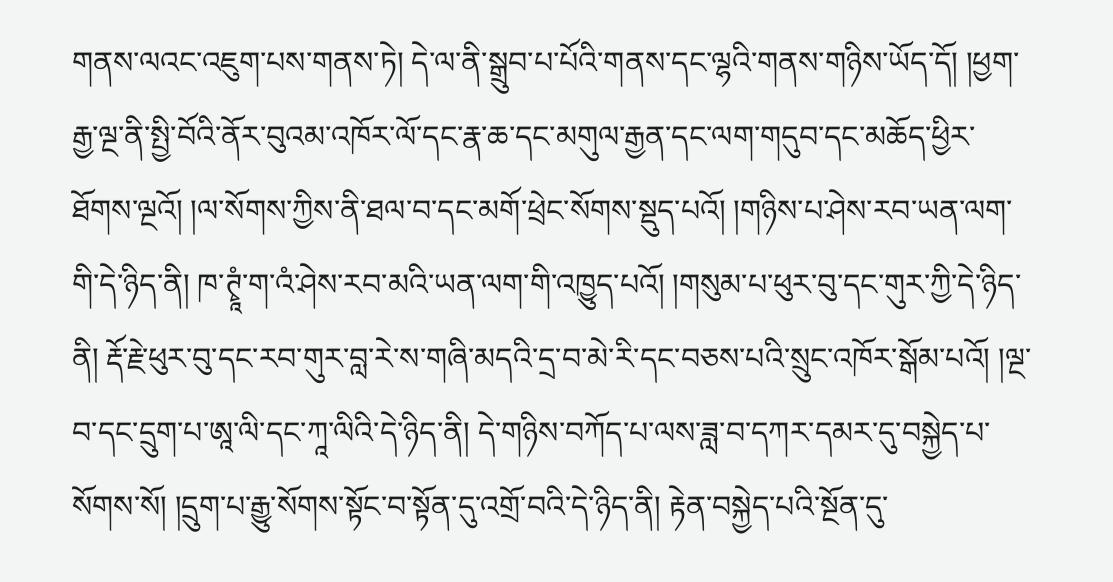གནས་ལའང་འཇུག་པས་གནས་ཏེ། དེ་ལ་ནི་སྒྲུབ་པ་པོའི་གནས་དང་ལྷའི་གནས་གཉིས་ཡོད་དོ། །ཕྱག་རྒྱ་ལྔ་ནི་སྤྱི་བོའི་ནོར་བུའམ་འཁོར་ལོ་དང་རྣ་ཆ་དང་མགུལ་རྒྱན་དང་ལག་གདུབ་དང་མཆོད་ཕྱིར་ཐོགས་ལྔའོ། །ལ་སོགས་ཀྱིས་ནི་ཐལ་བ་དང་མགོ་ཕྲེང་སོགས་སྡུད་པའོ། །གཉིས་པ་ཤེས་རབ་ཡན་ལག་གི་དེ་ཉིད་ནི། ཁ་ཊྭཱཾ་ག་འཾ་ཤེས་རབ་མའི་ཡན་ལག་གི་འཁྱུད་པའོ། །གསུམ་པ་ཕུར་བུ་དང་གུར་ཀྱི་དེ་ཉིད་ནི། རྡོ་རྗེ་ཕུར་བུ་དང་རབ་གུར་བླ་རེ་ས་གཞི་མདའི་དྲ་བ་མེ་རི་དང་བཅས་པའི་སྲུང་འཁོར་སྒོམ་པའོ། །ལྔ་བ་དང་དྲུག་པ་ཨཱ་ལི་དང་ཀཱ་ལིའི་དེ་ཉིད་ནི། དེ་གཉིས་བཀོད་པ་ལས་ཟླ་བ་དཀར་དམར་དུ་བསྐྱེད་པ་སོགས་སོ། །དྲུག་པ་རྒྱུ་སོགས་སྟོང་བ་སྟོན་དུ་འགྲོ་བའི་དེ་ཉིད་ནི། རྟེན་བསྐྱེད་པའི་སྔོན་དུ་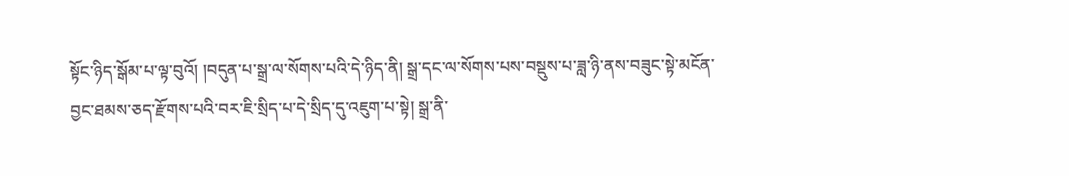སྟོང་ཉིད་སྒོམ་པ་ལྟ་བུའོ། །བདུན་པ་སྒྲ་ལ་སོགས་པའི་དེ་ཉིད་ནི། སྒྲ་དང་ལ་སོགས་པས་བསྡུས་པ་ཟླ་ཉི་ནས་བཟུང་སྟེ་མངོན་བྱང་ཐམས་ཅད་རྫོགས་པའི་བར་ཇི་སྲིད་པ་དེ་སྲིད་དུ་འཇུག་པ་སྟེ། སྒྲ་ནི་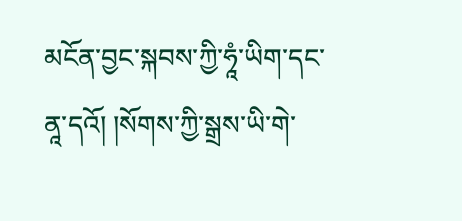མངོན་བྱང་སྐབས་ཀྱི་ཧཱཾ་ཡིག་དང་ནཱ་དའོ། །སོགས་ཀྱི་སྒྲས་ཡི་གེ་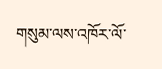གསུམ་ལས་འཁོར་ལོ་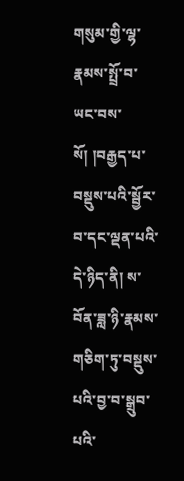གསུམ་གྱི་ལྷ་རྣམས་སྤྲོ་བ་ཡང་བས་སོ། །བརྒྱད་པ་བསྡུས་པའི་སྦྱོར་བ་དང་ལྡན་པའི་དེ་ཉིད་ནི། ས་བོན་ཟླ་ཉི་རྣམས་གཅིག་ཏུ་བསྡུས་པའི་བྱ་བ་སྒྲུབ་པའི་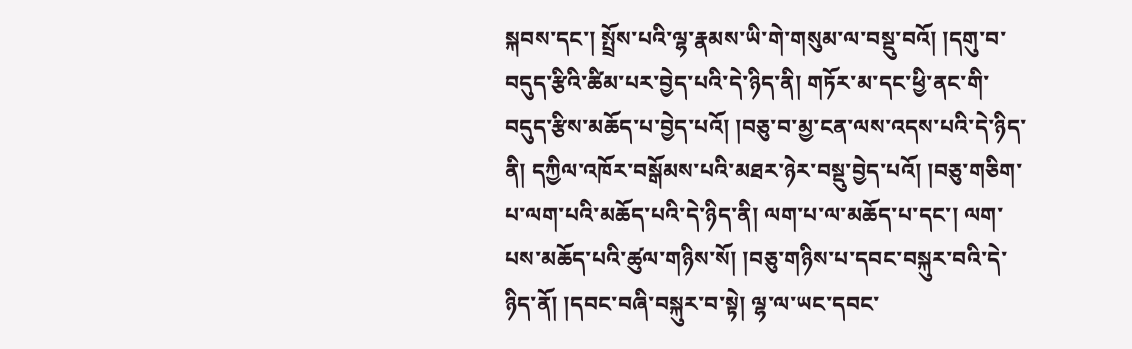སྐབས་དང་། སྤྲོས་པའི་ལྷ་རྣམས་ཡི་གེ་གསུམ་ལ་བསྡུ་བའོ། །དགུ་བ་བདུད་རྩིའི་ཚིམ་པར་བྱེད་པའི་དེ་ཉིད་ནི། གཏོར་མ་དང་ཕྱི་ནང་གི་བདུད་རྩིས་མཆོད་པ་བྱེད་པའོ། །བཅུ་བ་མྱ་ངན་ལས་འདས་པའི་དེ་ཉིད་ནི། དཀྱིལ་འཁོར་བསྒོམས་པའི་མཐར་ཉེར་བསྡུ་བྱེད་པའོ། །བཅུ་གཅིག་པ་ལག་པའི་མཆོད་པའི་དེ་ཉིད་ནི། ལག་པ་ལ་མཆོད་པ་དང་། ལག་པས་མཆོད་པའི་ཚུལ་གཉིས་སོ། །བཅུ་གཉིས་པ་དབང་བསྐུར་བའི་དེ་ཉིད་ནོ། །དབང་བཞི་བསྐུར་བ་སྟེ། ལྷ་ལ་ཡང་དབང་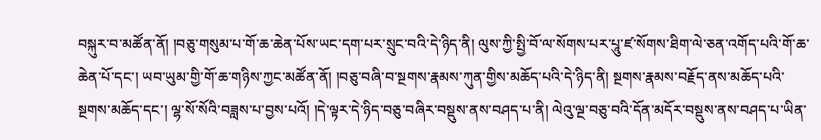བསྐུར་བ་མཚོན་ནོ། །བཅུ་གསུམ་པ་གོ་ཆ་ཆེན་པོས་ཡང་དག་པར་སྲུང་བའི་དེ་ཉིད་ནི། ལུས་ཀྱི་སྤྱི་བོ་ལ་སོགས་པར་པཱུ་ཛ་སོགས་ཐིག་ལེ་ཅན་འགོད་པའི་གོ་ཆ་ཆེན་པོ་དང་། ཡབ་ཡུམ་གྱི་གོ་ཆ་གཉིས་ཀྱང་མཚོན་ནོ། །བཅུ་བཞི་བ་སྔགས་རྣམས་ཀུན་གྱིས་མཆོད་པའི་དེ་ཉིད་ནི། སྔགས་རྣམས་བརྗོད་ནས་མཆོད་པའི་སྔགས་མཆོད་དང་། ལྷ་སོ་སོའི་བཟླས་པ་བྱས་པའོ། །དེ་ལྟར་དེ་ཉིད་བཅུ་བཞིར་བསྡུས་ནས་བཤད་པ་ནི། ལེའུ་ལྔ་བཅུ་བའི་དོན་མདོར་བསྡུས་ནས་བཤད་པ་ཡིན་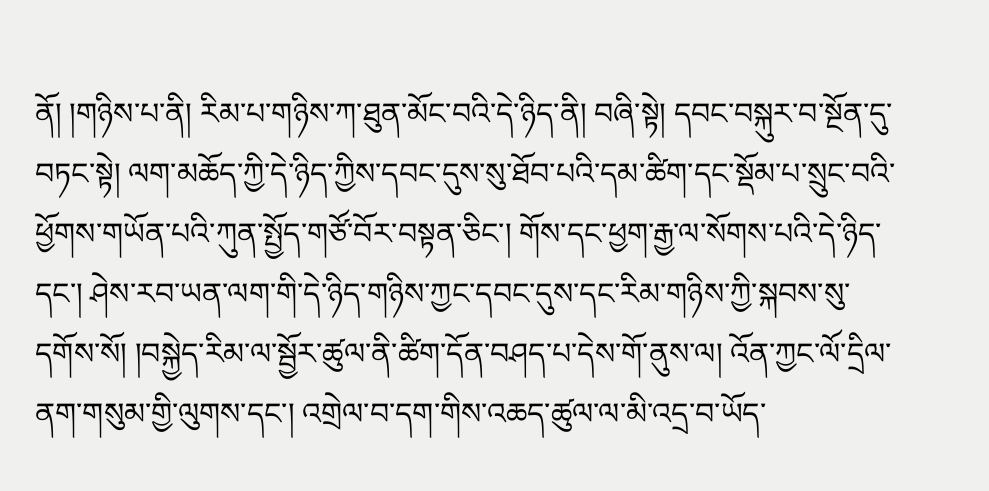ནོ། །གཉིས་པ་ནི། རིམ་པ་གཉིས་ཀ་ཐུན་མོང་བའི་དེ་ཉིད་ནི། བཞི་སྟེ། དབང་བསྐུར་བ་སྔོན་དུ་བཏང་སྟེ། ལག་མཆོད་ཀྱི་དེ་ཉིད་ཀྱིས་དབང་དུས་སུ་ཐོབ་པའི་དམ་ཚིག་དང་སྡོམ་པ་སྲུང་བའི་ཕྱོགས་གཡོན་པའི་ཀུན་སྤྱོད་གཙོ་བོར་བསྟན་ཅིང་། གོས་དང་ཕྱག་རྒྱ་ལ་སོགས་པའི་དེ་ཉིད་དང་། ཤེས་རབ་ཡན་ལག་གི་དེ་ཉིད་གཉིས་ཀྱང་དབང་དུས་དང་རིམ་གཉིས་ཀྱི་སྐབས་སུ་དགོས་སོ། །བསྐྱེད་རིམ་ལ་སྦྱོར་ཚུལ་ནི་ཚིག་དོན་བཤད་པ་དེས་གོ་ནུས་ལ། འོན་ཀྱང་ལོ་དྲིལ་ནག་གསུམ་གྱི་ལུགས་དང་། འགྲེལ་བ་དག་གིས་འཆད་ཚུལ་ལ་མི་འདྲ་བ་ཡོད་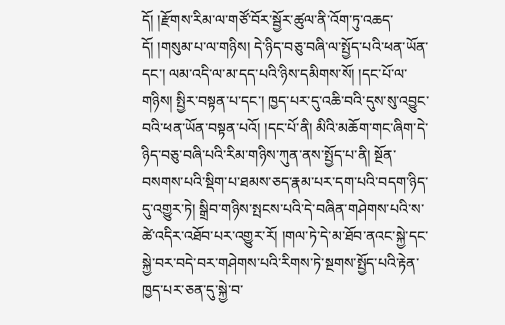དོ། །རྫོགས་རིམ་ལ་གཙོ་བོར་སྦྱོར་ཚུལ་ནི་འོག་ཏུ་འཆད་དོ། །གསུམ་པ་ལ་གཉིས། དེ་ཉིད་བཅུ་བཞི་ལ་སྤྱོད་པའི་ཕན་ཡོན་དང་། ལམ་འདི་ལ་མ་དད་པའི་ཉིས་དམིགས་སོ། །དང་པོ་ལ་གཉིས། སྤྱིར་བསྟན་པ་དང་། ཁྱད་པར་དུ་འཆི་བའི་དུས་སུ་འབྱུང་བའི་ཕན་ཡོན་བསྟན་པའོ། །དང་པོ་ནི། མིའི་མཆོག་གང་ཞིག་དེ་ཉིད་བཅུ་བཞི་པའི་རིམ་གཉིས་ཀུན་ནས་སྤྱོད་པ་ནི། སྔོན་བསགས་པའི་སྡིག་པ་ཐམས་ཅད་རྣམ་པར་དག་པའི་བདག་ཉིད་དུ་འགྱུར་ཏེ། སྒྲིབ་གཉིས་སྤངས་པའི་དེ་བཞིན་གཤེགས་པའི་ས་ཚེ་འདིར་འཐོབ་པར་འགྱུར་རོ། །གལ་ཏེ་དེ་མ་ཐོབ་ནའང་སྐྱེ་དང་སྐྱེ་བར་བདེ་བར་གཤེགས་པའི་རིགས་ཏེ་སྔགས་སྤྱོད་པའི་རྟེན་ཁྱད་པར་ཅན་དུ་སྐྱེ་བ་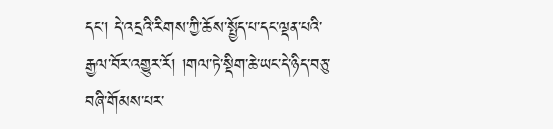དང་། དེ་འདྲའི་རིགས་ཀྱི་ཆོས་སྤྱོད་པ་དང་ལྡན་པའི་རྒྱལ་བོར་འགྱུར་རོ། །གལ་ཏེ་སྡིག་ཆེ་ཡང་དེ་ཉིད་བཅུ་བཞི་གོམས་པར་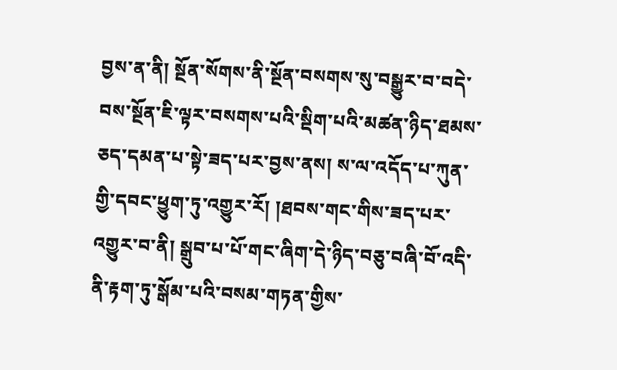བྱས་ན་ནི། སྔོན་སོགས་ནི་སྔོན་བསགས་སུ་བསྒྱུར་བ་བདེ་བས་སྔོན་ཇི་ལྟར་བསགས་པའི་སྡིག་པའི་མཚན་ཉིད་ཐམས་ཅད་དམན་པ་སྟེ་ཟད་པར་བྱས་ནས། ས་ལ་འདོད་པ་ཀུན་གྱི་དབང་ཕྱུག་ཏུ་འགྱུར་རོ། །ཐབས་གང་གིས་ཟད་པར་འགྱུར་བ་ནི། སྒྲུབ་པ་པོ་གང་ཞིག་དེ་ཉིད་བཅུ་བཞི་བོ་འདི་ནི་རྟག་ཏུ་སྒོམ་པའི་བསམ་གཏན་གྱིས་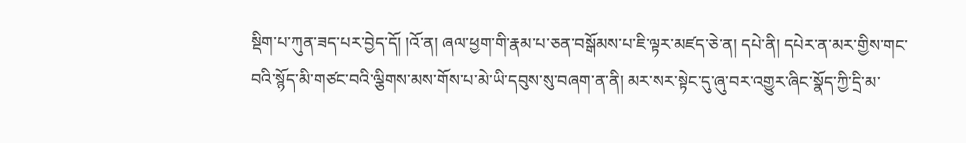སྡིག་པ་ཀུན་ཟད་པར་བྱེད་དོ། །འོ་ན། ཞལ་ཕྱག་གི་རྣམ་པ་ཅན་བསྒོམས་པ་ཇི་ལྟར་མཛད་ཅེ་ན། དཔེ་ནི། དཔེར་ན་མར་གྱིས་གང་བའི་སྙོད་མི་གཙང་བའི་ལྕིགས་མས་གོས་པ་མེ་ཡི་དབུས་སུ་བཞག་ན་ནི། མར་སར་སྟེང་དུ་ཞུ་བར་འགྱུར་ཞིང་སྣོད་ཀྱི་དྲི་མ་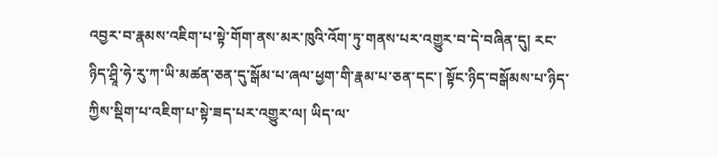འབྱར་བ་རྣམས་འཇིག་པ་སྟེ་གོག་ནས་མར་ཁུའི་འོག་ཏུ་གནས་པར་འགྱུར་བ་དེ་བཞིན་དུ། རང་ཉིད་ཤྲཱི་ཧེ་རུ་ཀ་ཡི་མཚན་ཅན་དུ་སྒོམ་པ་ཞལ་ཕྱག་གི་རྣམ་པ་ཅན་དང་། སྟོང་ཉིད་བསྒོམས་པ་ཉིད་ཀྱིས་སྡིག་པ་འཇིག་པ་སྟེ་ཟད་པར་འགྱུར་ལ། ཡིད་ལ་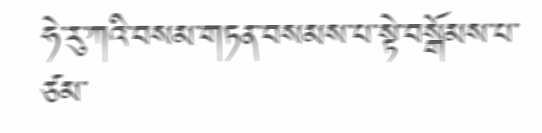ཧེ་རུ་ཀའི་བསམ་གཏན་བསམས་པ་སྟེ་བསྒོམས་པ་ཙམ་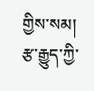གྱིས་སམ། རྩ་རྒྱུད་ཀྱི་